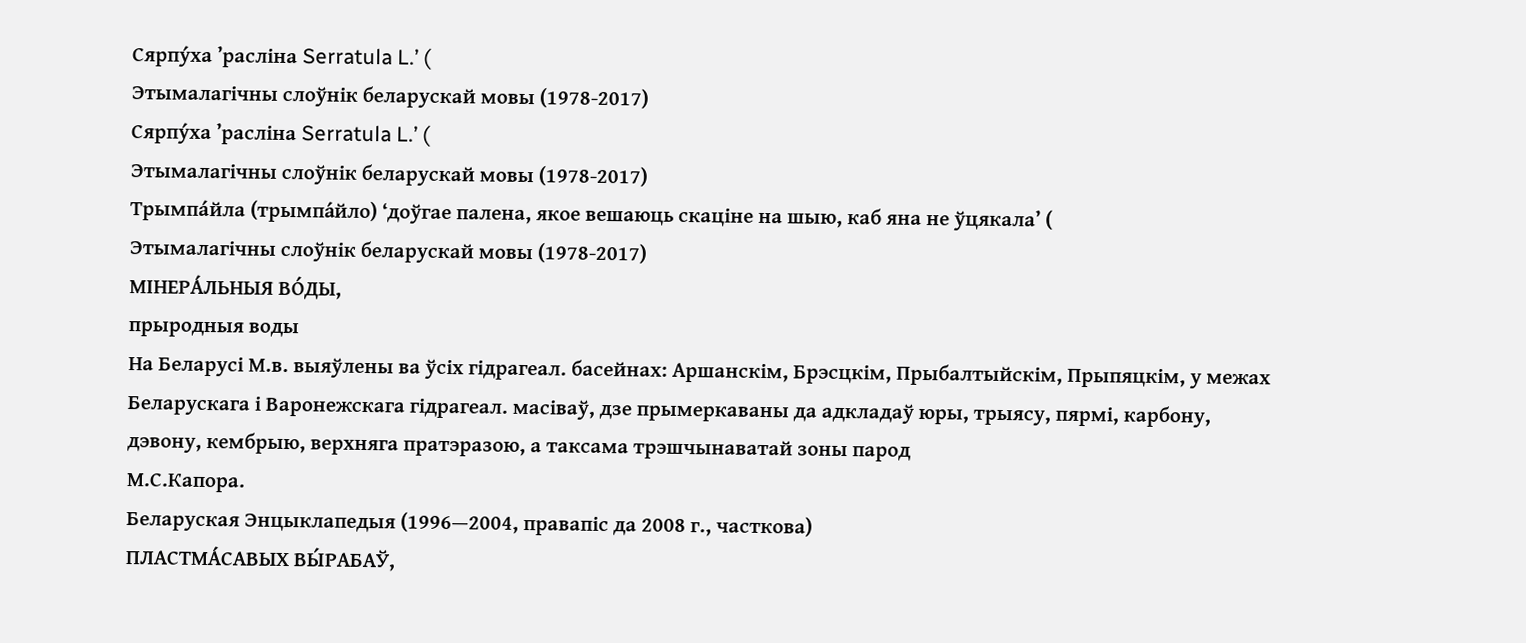Сярпу́ха ’расліна Serratula L.’ (
Этымалагічны слоўнік беларускай мовы (1978-2017)
Сярпу́ха ’расліна Serratula L.’ (
Этымалагічны слоўнік беларускай мовы (1978-2017)
Трымпа́йла (трымпа́йло) ‘доўгае палена, якое вешаюць скаціне на шыю, каб яна не ўцякала’ (
Этымалагічны слоўнік беларускай мовы (1978-2017)
МІНЕРА́ЛЬНЫЯ ВО́ДЫ,
прыродныя воды
На Беларусі М.в. выяўлены ва ўсіх гідрагеал. басейнах: Аршанскім, Брэсцкім, Прыбалтыйскім, Прыпяцкім, у межах Беларускага і Варонежскага гідрагеал. масіваў, дзе прымеркаваны да адкладаў юры, трыясу, пярмі, карбону, дэвону, кембрыю, верхняга пратэразою, а таксама трэшчынаватай зоны парод
М.С.Капора.
Беларуская Энцыклапедыя (1996—2004, правапіс да 2008 г., часткова)
ПЛАСТМА́САВЫХ ВЫ́РАБАЎ,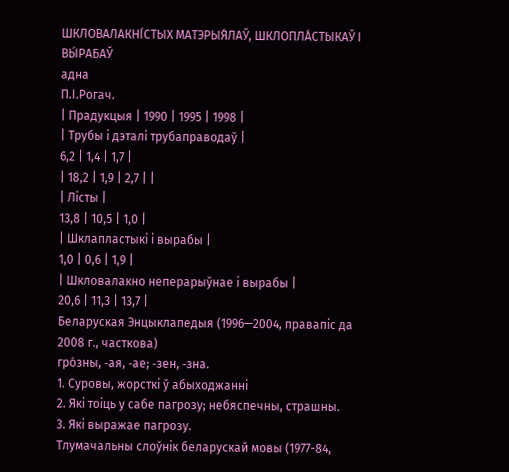ШКЛОВАЛАКНІ́СТЫХ МАТЭРЫЯ́ЛАЎ, ШКЛОПЛА́СТЫКАЎ І ВЫ́РАБАЎ
адна
П.І.Рогач.
| Прадукцыя | 1990 | 1995 | 1998 |
| Трубы і дэталі трубаправодаў |
6,2 | 1,4 | 1,7 |
| 18,2 | 1,9 | 2,7 | |
| Лісты |
13,8 | 10,5 | 1,0 |
| Шклапластыкі і вырабы |
1,0 | 0,6 | 1,9 |
| Шкловалакно неперарыўнае і вырабы |
20,6 | 11,3 | 13,7 |
Беларуская Энцыклапедыя (1996—2004, правапіс да 2008 г., часткова)
гро́зны, ‑ая, ‑ае; ‑зен, ‑зна.
1. Суровы, жорсткі ў абыходжанні
2. Які тоіць у сабе пагрозу; небяспечны, страшны.
3. Які выражае пагрозу.
Тлумачальны слоўнік беларускай мовы (1977-84,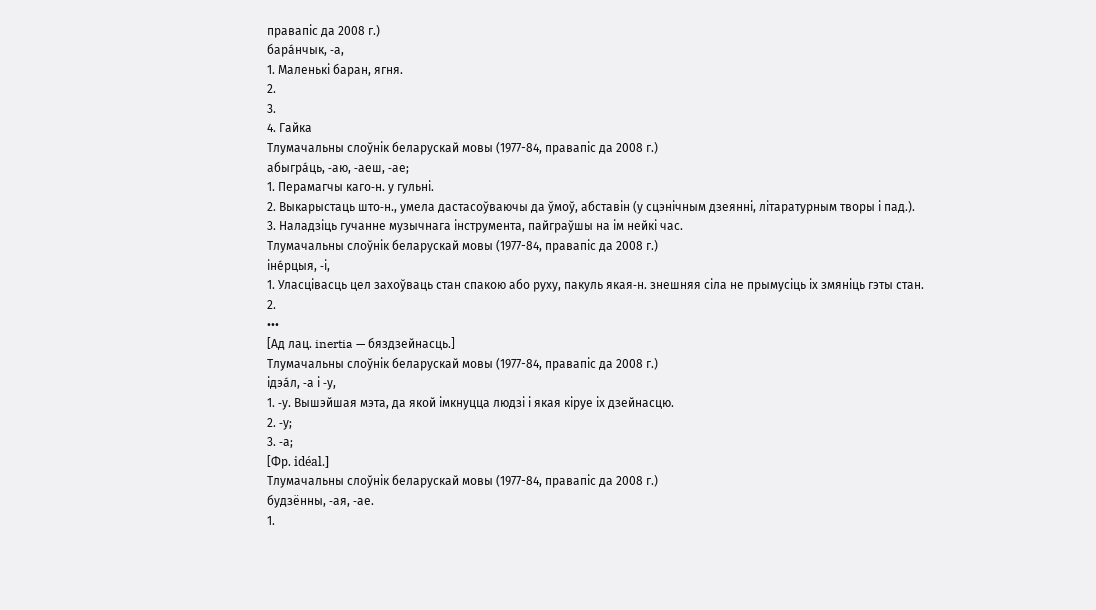правапіс да 2008 г.)
бара́нчык, ‑а,
1. Маленькі баран, ягня.
2.
3.
4. Гайка
Тлумачальны слоўнік беларускай мовы (1977-84, правапіс да 2008 г.)
абыгра́ць, ‑аю, ‑аеш, ‑ае;
1. Перамагчы каго‑н. у гульні.
2. Выкарыстаць што‑н., умела дастасоўваючы да ўмоў, абставін (у сцэнічным дзеянні, літаратурным творы і пад.).
3. Наладзіць гучанне музычнага інструмента, пайграўшы на ім нейкі час.
Тлумачальны слоўнік беларускай мовы (1977-84, правапіс да 2008 г.)
іне́рцыя, ‑і,
1. Уласцівасць цел захоўваць стан спакою або руху, пакуль якая‑н. знешняя сіла не прымусіць іх змяніць гэты стан.
2.
•••
[Ад лац. inertia — бяздзейнасць.]
Тлумачальны слоўнік беларускай мовы (1977-84, правапіс да 2008 г.)
ідэа́л, ‑а і ‑у,
1. ‑у. Вышэйшая мэта, да якой імкнуцца людзі і якая кіруе іх дзейнасцю.
2. ‑у;
3. ‑а;
[Фр. idéal.]
Тлумачальны слоўнік беларускай мовы (1977-84, правапіс да 2008 г.)
будзённы, ‑ая, ‑ае.
1.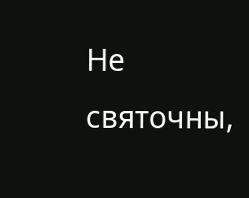Не святочны,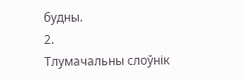будны.
2.
Тлумачальны слоўнік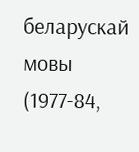беларускай мовы (1977-84,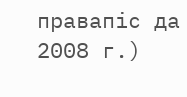правапіс да 2008 г.)